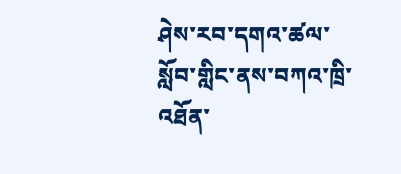ཤེས་རབ་དགའ་ཚལ་སློབ་གླིང་ནས་བཀའ་ཁྲི་འཐོན་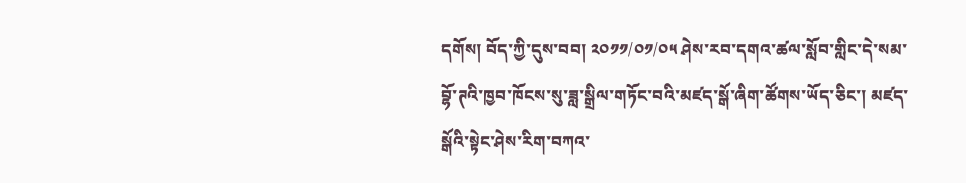དགོས། བོད་ཀྱི་དུས་བབ། ༢༠༡༡/༠༡/༠༥ ཤེས་རབ་དགའ་ཚལ་སློབ་གླིང་དེ་སམ་བྷོ་ཊའི་ཁྱབ་ཁོངས་སུ་ཟླ་སྒྲིལ་གཏོང་བའི་མཛད་སྒོ་ཞིག་ཚོགས་ཡོད་ཅིང་། མཛད་སྒོའི་སྟེང་ཤེས་རིག་བཀའ་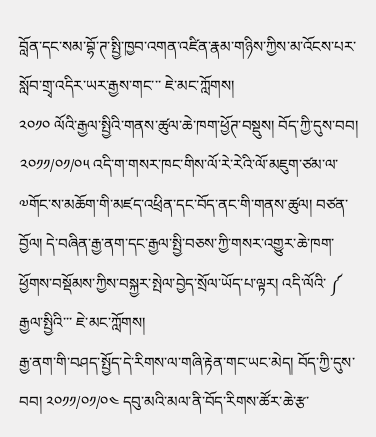བློན་དང་སམ་བྷོ་ཊ་སྤྱི་ཁྱབ་འགན་འཛིན་རྣམ་གཉིས་ཀྱིས་མ་འོངས་པར་སློབ་གྲྭ་འདིར་ཡར་རྒྱས་གང་་་ ཇེ་མང་ཀློགས།
༢༠༡༠ ལོའི་རྒྱལ་སྤྱིའི་གནས་ཚུལ་ཆེ་ཁག་ཕྱོཊ་བསྡུས། བོད་ཀྱི་དུས་བབ། ༢༠༡༡/༠༡/༠༥ འདི་ག་གསར་ཁང་གིས་ལོ་རེ་རེའི་ལོ་མཇུག་ཙམ་ལ་༧གོང་ས་མཆོག་གི་མཛད་འཕྲིན་དང་བོད་ནང་གི་གནས་ཚུལ། བཙན་བྱོལ། དེ་བཞིན་རྒྱ་ནག་དང་རྒྱལ་སྤྱི་བཅས་ཀྱི་གསར་འགྱུར་ཆེ་ཁག་ཕྱོགས་བསྡོམས་ཀྱིས་བསྐྱར་སྤེལ་བྱེད་སྲོལ་ཡོད་པ་ལྟར། འདི་ལོའི་ ༼ རྒྱལ་སྤྱིའི་་་ ཇེ་མང་ཀློགས།
རྒྱ་ནག་གི་བཤད་སྤྱོད་དེ་རིགས་ལ་གཞི་རྟེན་གང་ཡང་མེད། བོད་ཀྱི་དུས་བབ། ༢༠༡༡/༠༡/༠༤ དབུ་མའི་མལ་ནི་བོད་རིགས་ཚོར་ཆེ་རྩ་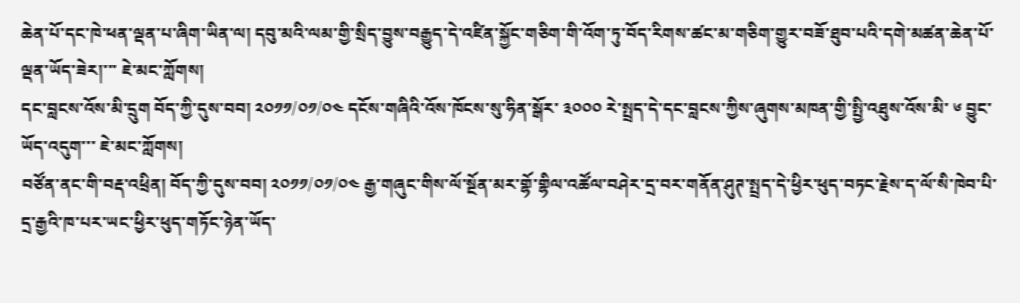ཆེན་པོ་དང་ཁེ་ཕན་ལྡན་པ་ཞིག་ཡིན་ལ། དབུ་མའི་ལམ་གྱི་སྲིད་བྱུས་བརྒྱུད་དེ་འཛིན་སྐྱོང་གཅིག་གི་འོག་ཏུ་བོད་རིགས་ཚང་མ་གཅིག་གྱུར་བཟོ་ཐུབ་པའི་དགེ་མཚན་ཆེན་པོ་ལྡན་ཡོད་ཟེར།་་་ ཇེ་མང་ཀློགས།
དང་བླངས་འོས་མི་དྲུག བོད་ཀྱི་དུས་བབ། ༢༠༡༡/༠༡/༠༤ དངོས་གཞིའི་འོས་ཁོངས་སུ་ཧིན་སྒོར་ ༣༠༠༠ རེ་སྤྲད་དེ་དང་བླངས་ཀྱིས་ཞུགས་མཁན་གྱི་སྤྱི་འཐུས་འོས་མི་ ༦ བྱུང་ཡོད་འདུག་་་ ཇེ་མང་ཀློགས།
བཙོན་ནང་གི་བརྡ་འཕྲིན། བོད་ཀྱི་དུས་བབ། ༢༠༡༡/༠༡/༠༤ རྒྱ་གཞུང་གིས་ལོ་སྔོན་མར་གྷོ་གྷིལ་འཚོལ་བཤེར་དྲ་བར་གནོན་ཤུཊ་སྤྲད་དེ་ཕྱིར་ཕུད་བཏང་རྗེས་ད་ལོ་སི་ཁེབ་པི་དྲ་རྒྱའི་ཁ་པར་ཡང་ཕྱིར་ཕུད་གཏོང་ཉེན་ཡོད་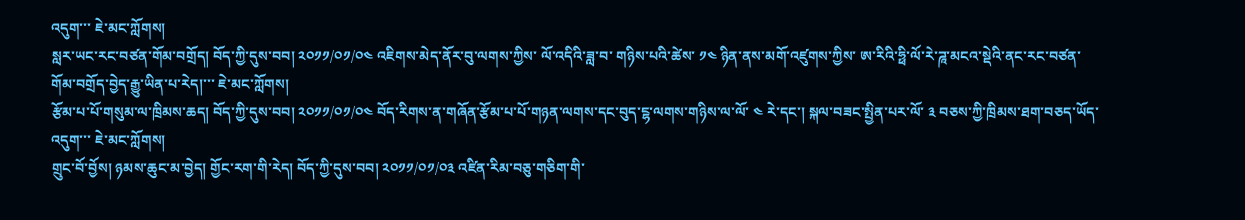འདུག་་་ ཇེ་མང་ཀློགས།
སླར་ཡང་རང་བཙན་གོམ་བགྲོད། བོད་ཀྱི་དུས་བབ། ༢༠༡༡/༠༡/༠༤ འཇིགས་མེད་ནོར་བུ་ལགས་ཀྱིས་ ལོ་འདིའི་ཟླ་བ་ གཉིས་པའི་ཚེས་ ༡༤ ཉིན་ནས་མགོ་འཛུགས་ཀྱིས་ ཨ་རིའི་ཧྥི་ལོ་རེ་ཌཱ་མངའ་སྡེའི་ནང་རང་བཙན་གོམ་བགྲོད་བྱེད་རྒྱུ་ཡིན་པ་རེད།་་་ ཇེ་མང་ཀློགས།
རྩོམ་པ་པོ་གསུམ་ལ་ཁྲིམས་ཆད། བོད་ཀྱི་དུས་བབ། ༢༠༡༡/༠༡/༠༤ བོད་རིགས་ན་གཞོན་རྩོམ་པ་པོ་གཉན་ལགས་དང་བུད་ངྷ་ལགས་གཉིས་ལ་ལོ་ ༤ རེ་དང་། སྐལ་བཟང་སྤྱིན་པར་ལོ་ ༣ བཅས་ཀྱི་ཁྲིམས་ཐག་བཅད་ཡོད་འདུག་་་ ཇེ་མང་ཀློགས།
གྲུང་བོ་བྱོས། ཉམས་ཆུང་མ་བྱེད། གྱོང་རག་གི་རེད། བོད་ཀྱི་དུས་བབ། ༢༠༡༡/༠༡/༠༣ འཛིན་རིམ་བཅུ་གཅིག་གི་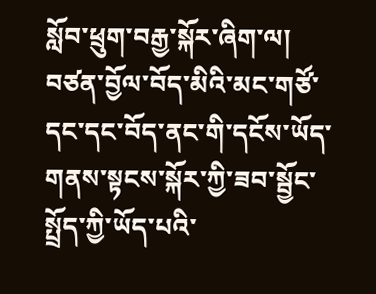སློབ་ཕྲུག་བརྒྱ་སྐོར་ཞིག་ལ། བཙན་བྱོལ་བོད་མིའི་མང་གཙོ་དང་དང་བོད་ནང་གི་དངོས་ཡོད་གནས་སྟངས་སྐོར་ཀྱི་ཟབ་སྦྱོང་སྤྲོད་ཀྱི་ཡོད་པའི་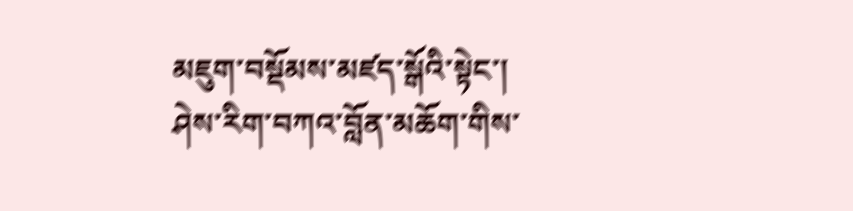མཇུག་བསྡོམས་མཛད་སྒོའི་སྟེང་། ཤེས་རིག་བཀའ་བློན་མཆོག་གིས་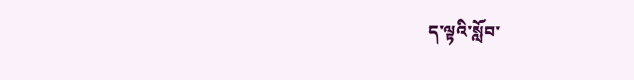ད་ལྟའི་སློབ་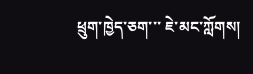ཕྲུག་ཁྱེད་ཅག་་་ ཇེ་མང་ཀློགས།